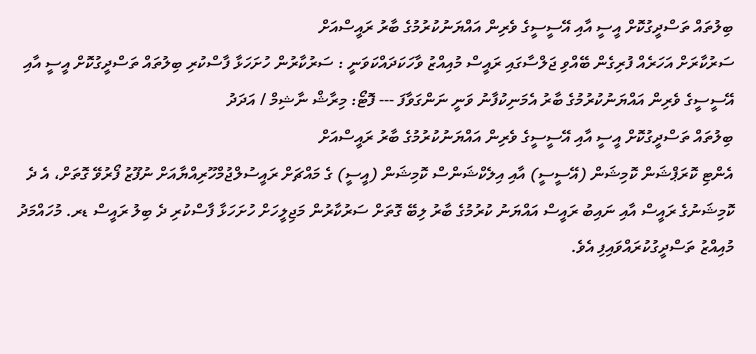ބިލުތައް ތަސްދީގުކޮށް އީސީ އާއި އޭސީސީގެ ވެރިން އައްޔަނުކުރުމުގެ ބާރު ރައީސްއަށް
ސަރުކާރަށް އަހަރެއް ފުރިގެން ބޭއްވި ޖަލްސާގައި ރައީސް މުއިއްޒު ވާހަކަދައްކަވަނީ : ސަރުކާރުން ހުށަހަޅާ ފާސްކުރި ބިލުތައް ތަސްދީގުކޮށް އީސީ އާއި އޭސީސީގެ ވެރިން އައްޔަނުކުރުމުގެ ބާރު އެމަނިކުފާނު ވަނީ ނަންގަވާފަ --- ފޮޓޯ: މިރާޝް ނާޝިމް / އަދަދު
ބިލުތައް ތަސްދީގުކޮށް އީސީ އާއި އޭސީސީގެ ވެރިން އައްޔަނުކުރުމުގެ ބާރު ރައީސްއަށް
އެންޓި ކޮރަޕްޝަން ކޮމިޝަން (އޭސީސީ) އާއި އިލެކްޝަންސް ކޮމިޝަން (އީސީ) ގެ މައްޗަށް ރައީސުލްޖުމްހޫރިއްޔާއަށް ނުފޫޒު ފޯރުވޭ ގޮތަށް، އެ ދެ ކޮމިޝަނުގެ ރައީސް އާއި ނައިބު ރައީސް އައްޔަނު ކުރުމުގެ ބާރު ލިބޭ ގޮތަށް ސަރުކާރުން މަޖިލީހަށް ހުށަހަޅާ ފާސްކުރި ދެ ބިލު ރައީސް ޑރ. މުހައްމަދު މުއިއްޒު ތަސްދީގުކުރައްވައިފި އެވެ.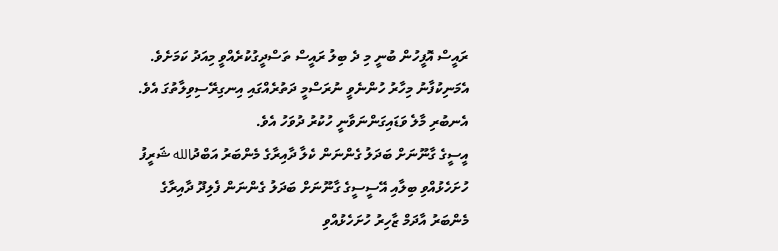ރައީސް އޮފީހުން ބުނީ މި ދެ ބިލު ރައީސް ތަސްދީގުކުރެއްވީ މިއަދު ކަމަށެވެ. އެމަނިކުފާނު މިހާރު ހުންނެވީ ނުރަސްމީ ދަތުރެއްގައި އިނގިރޭސިވިލާތުގަ އެވެ. އެނބުރި މާލެ ވަޑައިގަންނަވާނީ ހުކުރު ދުވަހު އެވެ.
އީސީގެ ގާނޫނަށް ބަދަލު ގެންނަން ކެލާ ދާއިރާގެ މެންބަރު އަބްދުالله ޝަރީފު ހުށަހެޅުއްވި ބިލާއި އޭސީސީގެ ގާނޫނަށް ބަދަލު ގެންނަން ފެލިދޫ ދާއިރާގެ މެންބަރު އާދަމް ޒާހިރު ހުށަހެޅުއްވި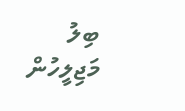ބިލު މަޖިލީހުން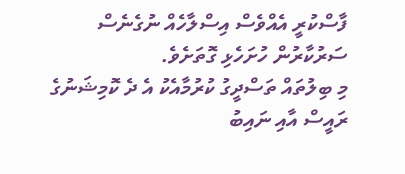ފާސްކުރީ އެއްވެސް އިސްލާހެއް ނުގެނެސް ސަރުކާރުން ހުށަހެޅި ގޮތަށެވެ.
މި ބިލުތައް ތަސްދީގު ކުރުމާއެކު އެ ދެ ކޮމިޝަނުގެ ރައީސް އާއި ނައިބު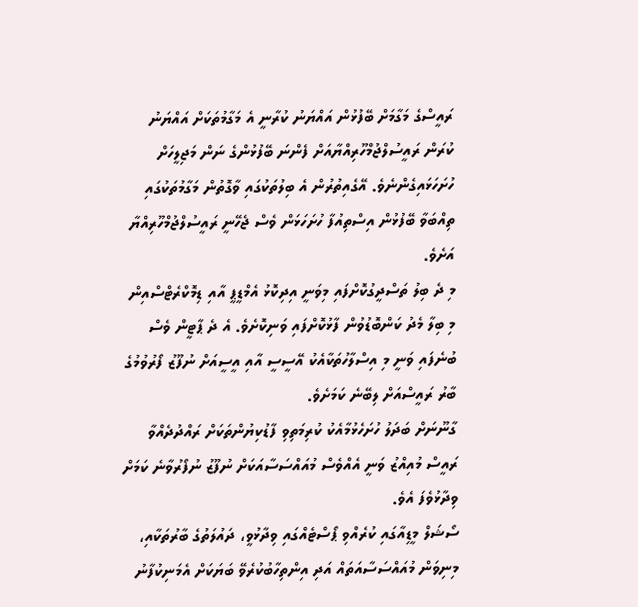ރައީސްގެ މަގާމަށް ބޭފުޅުން އައްޔަނު ކުރާނީ އެ މަގާމުތަކަށް އައްޔަނު ކުރަން ރައީސުލްޖުމްހޫރިއްޔާއަށް ފެންނަ ބޭފުޅުންގެ ނަން މަޖިލީހަށް ހުށަހަޅައިގެންނެވެ. އޭގެއިތުރުން އެ ބިލުތަކުގައި ވާގޮތުން މަގާމުތަކުގައި ތިއްބަވާ ބޭފުޅުން އިސްތިއުފާ ހުށަހަޅަން ވެސް ޖެހޭނީ ރައީސުލްޖުމްހޫރިއްޔާ އަށެވެ.
މި ދެ ބިލު ތަސްދީގުކޮށްފައި މިވަނީ އިދިކޮޅު އެމްޑީޕީ އާއި ޑިމޮކްރެޓްސްއިން މި ބިލާ މެދު ކަންބޮޑުވުން ފާޅުކޮށްފައި ވަނިކޮށެވެ. އެ ދެ ޕާޓީން ވެސް ބުނެފައި ވަނީ މި އިސްލާހުތަކާއެކު އޭސީސީ އާއި އީސީއަށް ނުފޫޒު ފޯރުވުމުގެ ބާރު ރައީސްއަށް ލިބޭނެ ކަމަށެވެ.
ގާނޫނަށް ބަދަލު ހުށަހެޅުމާއެކު ކުރިމަތިވި ފާޑުކިޔުންތަކަށް ރައްދުދެއްވާ ރައީސް މުއިއްޒު ވަނީ އެއްވެސް މުއައްސަސާއަކަށް ނުފޫޒު ނުފޯރުވާނެ ކަމަށް ވިދާޅުވެފަ އެވެ.
ސޯޝަލް މީޑިއާގައި ކުރެއްވި ޕޯސްޓެއްގައި ވިދާޅުވީ، ދައުލަތުގެ ބާރުތަކާއި، މިނިވަން މުއައްސަސާއަތައް އަދި އިންތިހާބުކުރެވޭ ބަޔަކަށް އެމަނިކުފާނު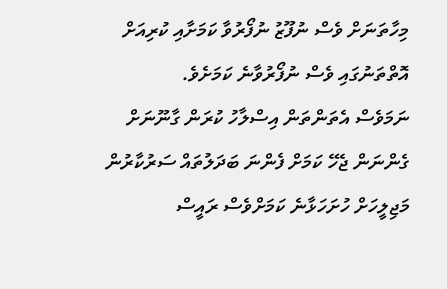މިހާތަނަށް ވެސް ނުފޫޒު ނުފޯރުވާ ކަމަށާއި ކުރިއަށް އޮތްތަނުގައި ވެސް ނުފޯރުވާނެ ކަމަށެވެ.
ނަމަވެސް އެތަންތަން އިސްލާހު ކުރަން ގާނޫނަށް ގެންނަން ޖެހޭ ކަމަށް ފެންނަ ބަދަލުތައް ސަރުކާރުން މަޖިލީހަށް ހުށަހަޅާނެ ކަމަށްވެސް ރައީސް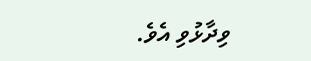ވިދާޅުވި އެވެ.